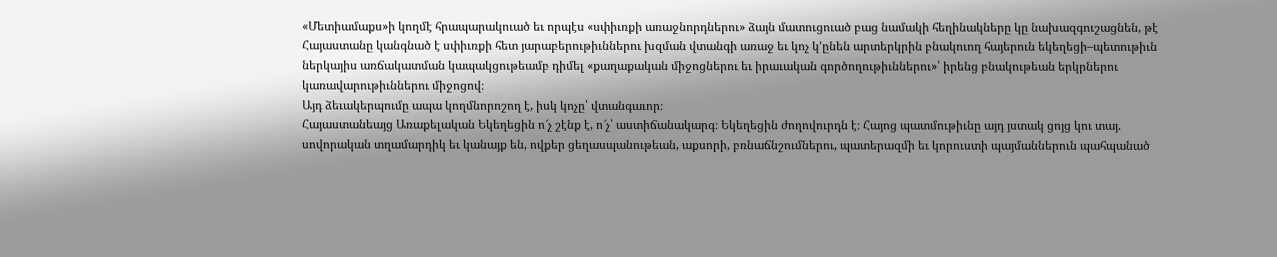«Մետիամաքս»ի կողմէ հրապարակուած եւ որպէս «սփիւռքի առաջնորդներու» ձայն մատուցուած բաց նամակի հեղինակները կը նախազգուշացնեն, թէ Հայաստանը կանգնած է սփիւռքի հետ յարաբերութիւններու խզման վտանգի առաջ եւ կոչ կ՚ընեն արտերկրին բնակուող հայերուն եկեղեցի–պետութիւն ներկայիս առճակատման կապակցութեամբ դիմել «քաղաքական միջոցներու եւ իրաւական գործողութիւններու»՝ իրենց բնակութեան երկրներու կառավարութիւններու միջոցով։
Այդ ձեւակերպումը ապա կողմնորոշող է, իսկ կոչը՝ վտանգաւոր։
Հայաստանեայց Առաքելական Եկեղեցին ո՜չ շէնք է, ո՜չ՝ աստիճանակարգ։ Եկեղեցին ժողովուրդն է։ Հայոց պատմութիւնը այդ յստակ ցոյց կու տայ. սովորական տղամարդիկ եւ կանայք են, ովքեր ցեղասպանութեան, աքսորի, բռնաճնշումներու, պատերազմի եւ կորուստի պայմաններուն պահպանած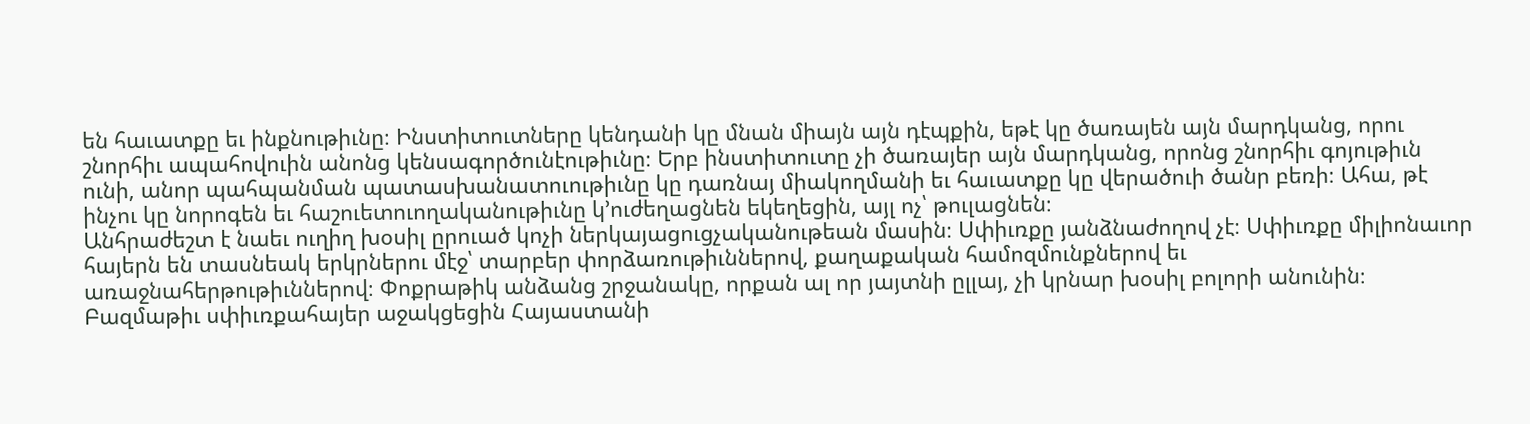են հաւատքը եւ ինքնութիւնը։ Ինստիտուտները կենդանի կը մնան միայն այն դէպքին, եթէ կը ծառայեն այն մարդկանց, որու շնորհիւ ապահովուին անոնց կենսագործունէութիւնը։ Երբ ինստիտուտը չի ծառայեր այն մարդկանց, որոնց շնորհիւ գոյութիւն ունի, անոր պահպանման պատասխանատուութիւնը կը դառնայ միակողմանի եւ հաւատքը կը վերածուի ծանր բեռի։ Ահա, թէ ինչու կը նորոգեն եւ հաշուետուողականութիւնը կ՚ուժեղացնեն եկեղեցին, այլ ոչ՝ թուլացնեն։
Անհրաժեշտ է նաեւ ուղիղ խօսիլ ըրուած կոչի ներկայացուցչականութեան մասին։ Սփիւռքը յանձնաժողով չէ։ Սփիւռքը միլիոնաւոր հայերն են տասնեակ երկրներու մէջ՝ տարբեր փորձառութիւններով, քաղաքական համոզմունքներով եւ առաջնահերթութիւններով։ Փոքրաթիկ անձանց շրջանակը, որքան ալ որ յայտնի ըլլայ, չի կրնար խօսիլ բոլորի անունին։ Բազմաթիւ սփիւռքահայեր աջակցեցին Հայաստանի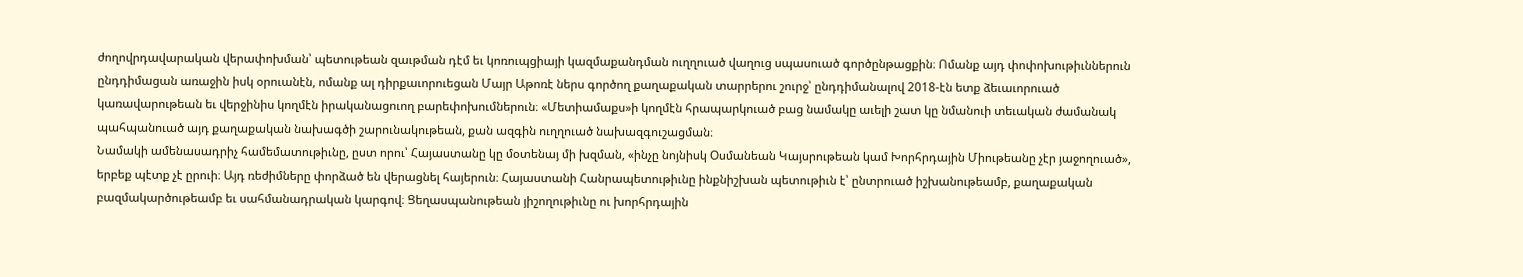ժողովրդավարական վերափոխման՝ պետութեան զաւթման դէմ եւ կոռուպցիայի կազմաքանդման ուղղուած վաղուց սպասուած գործընթացքին։ Ոմանք այդ փոփոխութիւններուն ընդդիմացան առաջին իսկ օրուանէն, ոմանք ալ դիրքաւորուեցան Մայր Աթոռէ ներս գործող քաղաքական տարրերու շուրջ՝ ընդդիմանալով 2018-էն ետք ձեւաւորուած կառավարութեան եւ վերջինիս կողմէն իրականացուող բարեփոխումներուն։ «Մետիամաքս»ի կողմէն հրապարկուած բաց նամակը աւելի շատ կը նմանուի տեւական ժամանակ պահպանուած այդ քաղաքական նախագծի շարունակութեան, քան ազգին ուղղուած նախազգուշացման։
Նամակի ամենասադրիչ համեմատութիւնը, ըստ որու՝ Հայաստանը կը մօտենայ մի խզման, «ինչը նոյնիսկ Օսմանեան Կայսրութեան կամ Խորհրդային Միութեանը չէր յաջողուած», երբեք պէտք չէ ըրուի։ Այդ ռեժիմները փորձած են վերացնել հայերուն։ Հայաստանի Հանրապետութիւնը ինքնիշխան պետութիւն է՝ ընտրուած իշխանութեամբ, քաղաքական բազմակարծութեամբ եւ սահմանադրական կարգով։ Ցեղասպանութեան յիշողութիւնը ու խորհրդային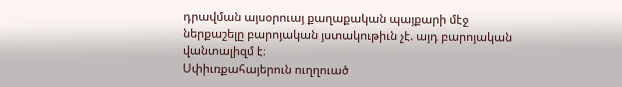դրավման այսօրուայ քաղաքական պայքարի մէջ ներքաշելը բարոյական յստակութիւն չէ. այդ բարոյական վանտալիզմ է։
Սփիւռքահայերուն ուղղուած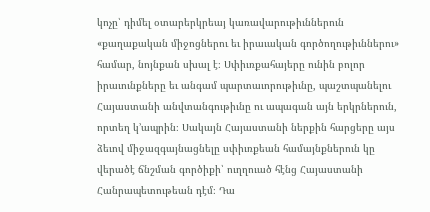կոչը՝ դիմել օտարերկրեայ կառավարութիւններուն «քաղաքական միջոցներու եւ իրաւական գործողութիւններու» համար, նոյնքան սխալ է։ Սփիւռքահայերը ունին բոլոր իրաւունքները եւ անգամ պարտաւորութիւնը, պաշտպանելու Հայաստանի անվտանգութիւնը ու ապագան այն երկրներուն, որտեղ կ՚ապրին։ Սակայն Հայաստանի ներքին հարցերը այս ձեւով միջազգայնացնելը սփիւռքեան համայնքներուն կը վերածէ ճնշման գործիքի՝ ուղղուած հէնց Հայաստանի Հանրապետութեան դէմ։ Դա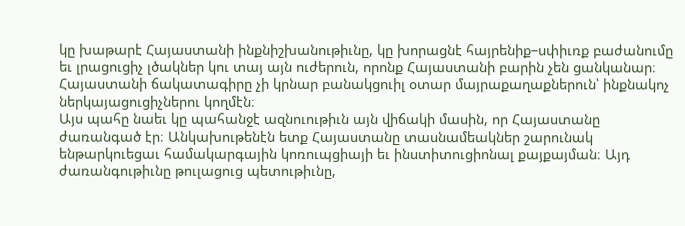կը խաթարէ Հայաստանի ինքնիշխանութիւնը, կը խորացնէ հայրենիք–սփիւռք բաժանումը եւ լրացուցիչ լծակներ կու տայ այն ուժերուն, որոնք Հայաստանի բարին չեն ցանկանար։ Հայաստանի ճակատագիրը չի կրնար բանակցուիլ օտար մայրաքաղաքներուն՝ ինքնակոչ ներկայացուցիչներու կողմէն։
Այս պահը նաեւ կը պահանջէ ազնուութիւն այն վիճակի մասին, որ Հայաստանը ժառանգած էր։ Անկախութենէն ետք Հայաստանը տասնամեակներ շարունակ ենթարկուեցաւ համակարգային կոռուպցիայի եւ ինստիտուցիոնալ քայքայման։ Այդ ժառանգութիւնը թուլացուց պետութիւնը,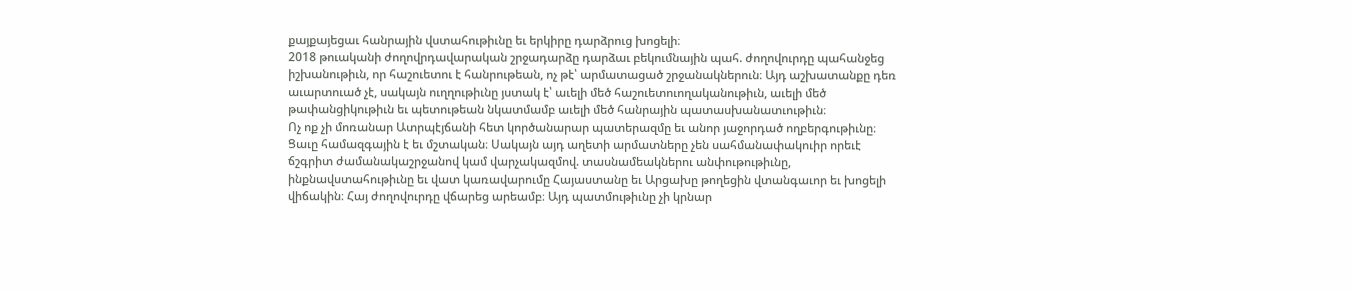քայքայեցաւ հանրային վստահութիւնը եւ երկիրը դարձրուց խոցելի։
2018 թուականի ժողովրդավարական շրջադարձը դարձաւ բեկումնային պահ. ժողովուրդը պահանջեց իշխանութիւն, որ հաշուետու է հանրութեան, ոչ թէ՝ արմատացած շրջանակներուն։ Այդ աշխատանքը դեռ աւարտուած չէ, սակայն ուղղութիւնը յստակ է՝ աւելի մեծ հաշուետուողականութիւն, աւելի մեծ թափանցիկութիւն եւ պետութեան նկատմամբ աւելի մեծ հանրային պատասխանատւութիւն։
Ոչ ոք չի մոռանար Ատրպէյճանի հետ կործանարար պատերազմը եւ անոր յաջորդած ողբերգութիւնը։ Ցաւը համազգային է եւ մշտական։ Սակայն այդ աղետի արմատները չեն սահմանափակուիր որեւէ ճշգրիտ ժամանակաշրջանով կամ վարչակազմով. տասնամեակներու անփութութիւնը, ինքնավստահութիւնը եւ վատ կառավարումը Հայաստանը եւ Արցախը թողեցին վտանգաւոր եւ խոցելի վիճակին։ Հայ ժողովուրդը վճարեց արեամբ։ Այդ պատմութիւնը չի կրնար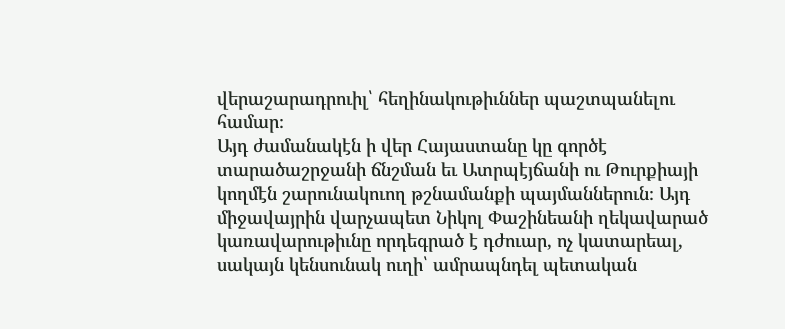վերաշարադրուիլ՝ հեղինակութիւններ պաշտպանելու համար։
Այդ ժամանակէն ի վեր Հայաստանը կը գործէ տարածաշրջանի ճնշման եւ Ատրպէյճանի ու Թուրքիայի կողմէն շարունակուող թշնամանքի պայմաններուն։ Այդ միջավայրին վարչապետ Նիկոլ Փաշինեանի ղեկավարած կառավարութիւնը որդեգրած է դժուար, ոչ կատարեալ, սակայն կենսունակ ուղի՝ ամրապնդել պետական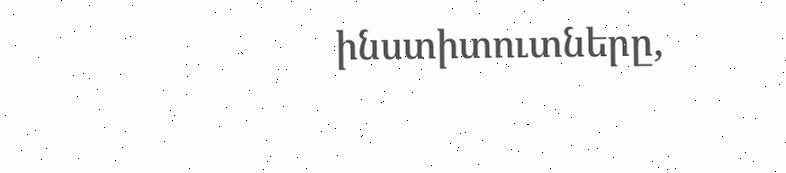ինստիտուտները,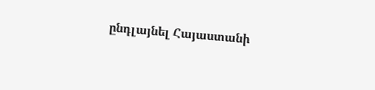ընդլայնել Հայաստանի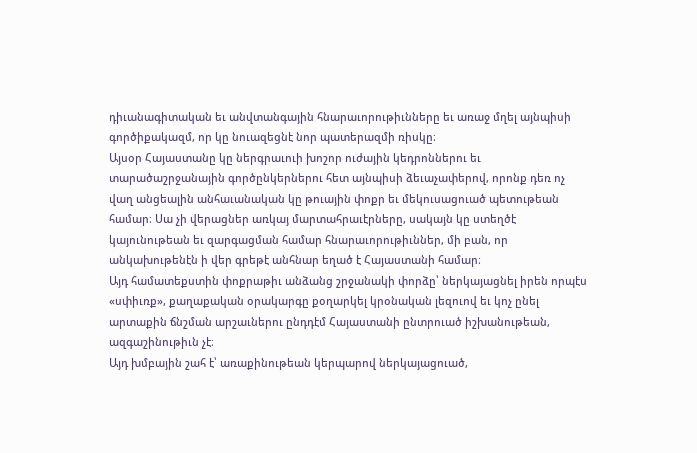դիւանագիտական եւ անվտանգային հնարաւորութիւնները եւ առաջ մղել այնպիսի գործիքակազմ, որ կը նուազեցնէ նոր պատերազմի ռիսկը։
Այսօր Հայաստանը կը ներգրաւուի խոշոր ուժային կեդրոններու եւ տարածաշրջանային գործընկերներու հետ այնպիսի ձեւաչափերով, որոնք դեռ ոչ վաղ անցեալին անհաւանական կը թուային փոքր եւ մեկուսացուած պետութեան համար։ Սա չի վերացներ առկայ մարտահրաւէրները, սակայն կը ստեղծէ կայունութեան եւ զարգացման համար հնարաւորութիւններ, մի բան, որ անկախութենէն ի վեր գրեթէ անհնար եղած է Հայաստանի համար։
Այդ համատեքստին փոքրաթիւ անձանց շրջանակի փորձը՝ ներկայացնել իրեն որպէս «սփիւռք», քաղաքական օրակարգը քօղարկել կրօնական լեզուով եւ կոչ ընել արտաքին ճնշման արշաւներու ընդդէմ Հայաստանի ընտրուած իշխանութեան, ազգաշինութիւն չէ։
Այդ խմբային շահ է՝ առաքինութեան կերպարով ներկայացուած,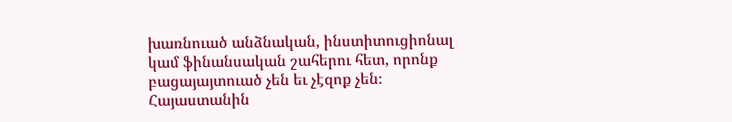խառնուած անձնական, ինստիտուցիոնալ կամ ֆինանսական շահերու հետ, որոնք բացայայտուած չեն եւ չէզոք չեն։
Հայաստանին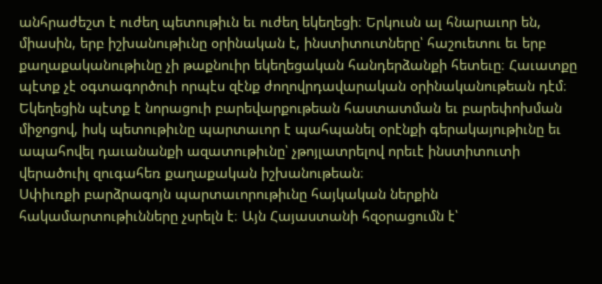անհրաժեշտ է ուժեղ պետութիւն եւ ուժեղ եկեղեցի։ Երկուսն ալ հնարաւոր են, միասին, երբ իշխանութիւնը օրինական է, ինստիտուտները՝ հաշուետու եւ երբ քաղաքականութիւնը չի թաքնուիր եկեղեցական հանդերձանքի հետեւը։ Հաւատքը պէտք չէ օգտագործուի որպէս զէնք ժողովրդավարական օրինականութեան դէմ։ Եկեղեցին պէտք է նորացուի բարեվարքութեան հաստատման եւ բարեփոխման միջոցով, իսկ պետութիւնը պարտաւոր է պահպանել օրէնքի գերակայութիւնը եւ ապահովել դաւանանքի ազատութիւնը՝ չթոյլատրելով որեւէ ինստիտուտի վերածուիլ զուգահեռ քաղաքական իշխանութեան։
Սփիւռքի բարձրագոյն պարտաւորութիւնը հայկական ներքին հակամարտութիւնները չսրելն է։ Այն Հայաստանի հզօրացումն է՝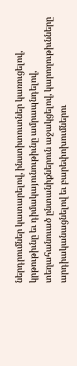ներդրումներ կատարելով, ինստիտուտներ կառուցելով, կրթութիւնը եւ դիմակայունութիւնը ամրապնդելով, տեղահանուած ընտանիքներուն աջակցելով, կարողութիւնները արդիականացնելով եւ բարեփոխումներու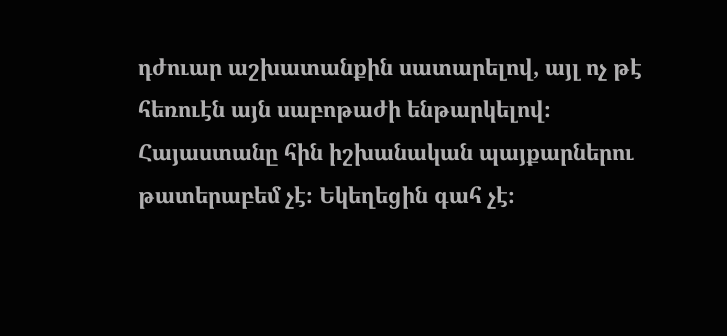դժուար աշխատանքին սատարելով, այլ ոչ թէ հեռուէն այն սաբոթաժի ենթարկելով։
Հայաստանը հին իշխանական պայքարներու թատերաբեմ չէ։ Եկեղեցին գահ չէ։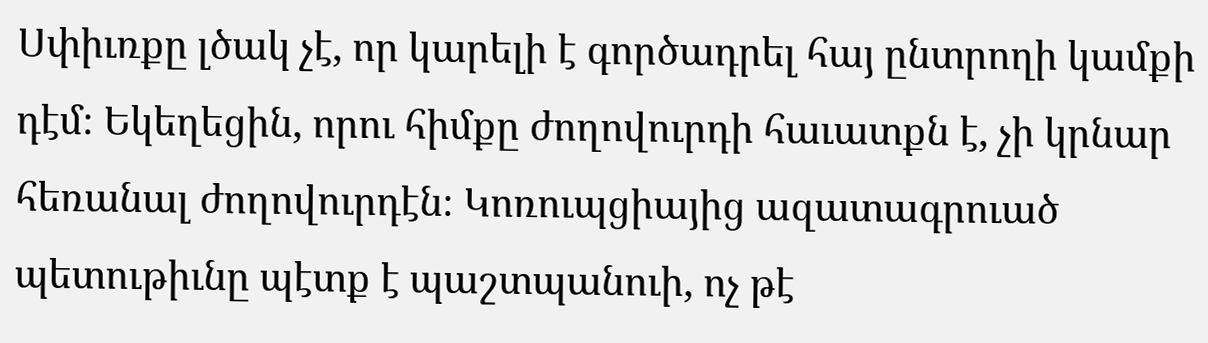Սփիւռքը լծակ չէ, որ կարելի է գործադրել հայ ընտրողի կամքի դէմ։ Եկեղեցին, որու հիմքը ժողովուրդի հաւատքն է, չի կրնար հեռանալ ժողովուրդէն։ Կոռուպցիայից ազատագրուած պետութիւնը պէտք է պաշտպանուի, ոչ թէ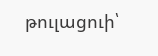թուլացուի՝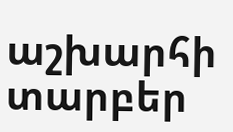աշխարհի տարբեր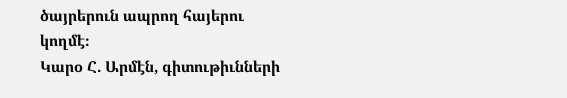ծայրերուն ապրող հայերու կողմէ։
Կարօ Հ. Արմէն, գիտութիւնների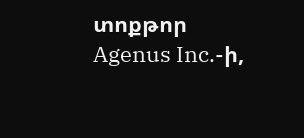տոքթոր Agenus Inc.-ի,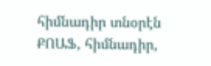հիմնադիր տնօրէն ՔՈԱՖ, հիմնադիր,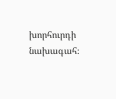խորհուրդի նախագահ։